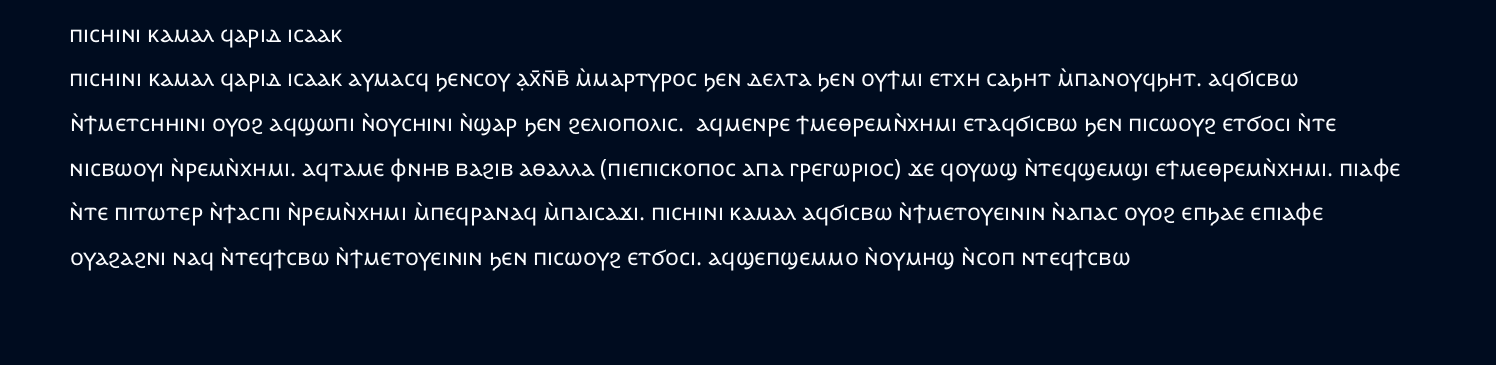ⲡⲓⲥⲏⲓⲛⲓ ⲕⲁⲙⲁⲗ ϥⲁⲣⲓⲇ ⲓⲥⲁⲁⲕ
ⲡⲓⲥⲏⲓⲛⲓ ⲕⲁⲙⲁⲗ ϥⲁⲣⲓⲇ ⲓⲥⲁⲁⲕ ⲁⲩⲙⲁⲥϥ ϧⲉⲛⲥⲟⲩ ⲁ̣ⲭ̄ⲛ̄ⲃ̄ ⲙ̀ⲙⲁⲣⲧⲩⲣⲟⲥ ϧⲉⲛ ⲇⲉⲗⲧⲁ ϧⲉⲛ ⲟⲩϯⲙⲓ ⲉⲧⲭⲏ ⲥⲁϧⲏⲧ ⲙ̀ⲡⲁⲛⲟⲩϥϧⲏⲧ. ⲁϥϭⲓⲥⲃⲱ ⲛ̀ϯⲙⲉⲧⲥⲏⲏⲓⲛⲓ ⲟⲩⲟϩ ⲁϥϣⲱⲡⲓ ⲛ̀ⲟⲩⲥⲏⲓⲛⲓ ⲛ̀ϣⲁⲣ ϧⲉⲛ ϩⲉⲗⲓⲟⲡⲟⲗⲓⲥ.  ⲁϥⲙⲉⲛⲣⲉ ϯⲙⲉⲑⲣⲉⲙⲛ̀ⲭⲏⲙⲓ ⲉⲧⲁϥϭⲓⲥⲃⲱ ϧⲉⲛ ⲡⲓⲥⲱⲟⲩϩ ⲉⲧϭⲟⲥⲓ ⲛ̀ⲧⲉ ⲛⲓⲥⲃⲱⲟⲩⲓ ⲛ̀ⲣⲉⲙⲛ̀ⲭⲏⲙⲓ. ⲁϥⲧⲁⲙⲉ ⲫⲛⲏⲃ ⲃⲁϩⲓⲃ ⲁⲑⲁⲗⲗⲁ (ⲡⲓⲉⲡⲓⲥⲕⲟⲡⲟⲥ ⲁⲡⲁ ⲅⲣⲉⲅⲱⲣⲓⲟⲥ) ϫⲉ ϥⲟⲩⲱϣ ⲛ̀ⲧⲉϥϣⲉⲙϣⲓ ⲉϯⲙⲉⲑⲣⲉⲙⲛ̀ⲭⲏⲙⲓ. ⲡⲓⲁⲫⲉ ⲛ̀ⲧⲉ ⲡⲓⲧⲱⲧⲉⲣ ⲛ̀ϯⲁⲥⲡⲓ ⲛ̀ⲣⲉⲙⲛ̀ⲭⲏⲙⲓ ⲙ̀ⲡⲉϥⲣⲁⲛⲁϥ ⲙ̀ⲡⲁⲓⲥⲁϫⲓ. ⲡⲓⲥⲏⲓⲛⲓ ⲕⲁⲙⲁⲗ ⲁϥϭⲓⲥⲃⲱ ⲛ̀ϯⲙⲉⲧⲟⲩⲉⲓⲛⲓⲛ ⲛ̀ⲁⲡⲁⲥ ⲟⲩⲟϩ ⲉⲡϧⲁⲉ ⲉⲡⲓⲁⲫⲉ ⲟⲩⲁϩⲁϩⲛⲓ ⲛⲁϥ ⲛ̀ⲧⲉϥϯⲥⲃⲱ ⲛ̀ϯⲙⲉⲧⲟⲩⲉⲓⲛⲓⲛ ϧⲉⲛ ⲡⲓⲥⲱⲟⲩϩ ⲉⲧϭⲟⲥⲓ. ⲁϥϣⲉⲡϣⲉⲙⲙⲟ ⲛ̀ⲟⲩⲙⲏϣ ⲛ̀ⲥⲟⲡ ⲛⲧⲉϥϯⲥⲃⲱ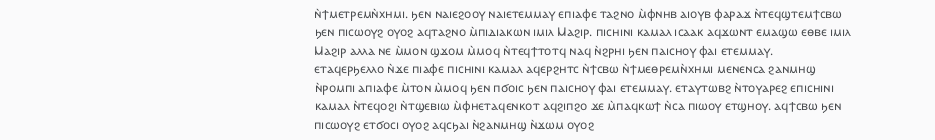ⲛ̀ϯⲙⲉⲧⲣⲉⲙⲛ̀ⲭⲏⲙⲓ. ϧⲉⲛ ⲛⲁⲓⲉϩⲟⲟⲩ ⲛⲁⲓⲉⲧⲉⲙⲙⲁⲩ ⲉⲡⲓⲁⲫⲉ ⲧⲁϩⲛⲟ ⲙ̀ⲫⲛⲏⲃ ⲁⲓⲟⲩⲃ ⲫⲁⲣⲁϫ ⲛ̀ⲧⲉϥϣⲧⲉⲙϯⲥⲃⲱ ϧⲉⲛ ⲡⲓⲥⲱⲟⲩϩ ⲟⲩⲟϩ ⲁϥⲧⲁϩⲛⲟ ⲙ̀ⲡⲓⲇⲓⲁⲕⲱⲛ ⲓⲙⲓⲗ Ⲙⲁϩⲓⲣ. ⲡⲓⲥⲏⲓⲛⲓ ⲕⲁⲙⲁⲗ ⲓⲥⲁⲁⲕ ⲁϥϫⲱⲛⲧ ⲉⲙⲁϣⲱ ⲉⲑⲃⲉ ⲓⲙⲓⲗ Ⲙⲁϩⲓⲣ ⲁⲗⲗⲁ ⲛⲉ ⲙ̀ⲙⲟⲛ ϣϫⲟⲙ ⲙ̀ⲙⲟϥ ⲛ̀ⲧⲉϥϯⲧⲟⲧϥ ⲛⲁϥ ⲛ̀ϩⲣⲏⲓ ϧⲉⲛ ⲡⲁⲓⲥⲏⲟⲩ ⲫⲁⲓ ⲉⲧⲉⲙⲙⲁⲩ.
ⲉⲧⲁϥⲉⲣϧⲉⲗⲗⲟ ⲛ̀ϫⲉ ⲡⲓⲁⲫⲉ ⲡⲓⲥⲏⲓⲛⲓ ⲕⲁⲙⲁⲗ ⲁϥⲉⲣϩⲏⲧⲥ ⲛ̀ϯⲥⲃⲱ ⲛ̀ϯⲙⲉⲑⲣⲉⲙⲛ̀ⲭⲏⲙⲓ ⲙⲉⲛⲉⲛⲥⲁ ϩⲁⲛⲙⲏϣ ⲛ̀ⲣⲟⲙⲡⲓ ⲁⲡⲓⲁⲫⲉ ⲙ̀ⲧⲟⲛ ⲙ̀ⲙⲟϥ ϧⲉⲛ ⲡϭⲟⲓⲥ ϧⲉⲛ ⲡⲁⲓⲥⲏⲟⲩ ⲫⲁⲓ ⲉⲧⲉⲙⲙⲁⲩ. ⲉⲧⲁⲩⲧⲱⲃϩ ⲛ̀ⲧⲟⲩⲁⲣⲉϩ ⲉⲡⲓⲥⲏⲓⲛⲓ ⲕⲁⲙⲁⲗ ⲛ̀ⲧⲉϥⲟϩⲓ ⲛ̀ⲧϣⲉⲃⲓⲱ ⲙ̀ⲫⲏⲉⲧⲁϥⲉⲛⲕⲟⲧ ⲁϥϩⲓⲡϩⲟ ϫⲉ ⲙ̀ⲡⲁϥⲕⲱϯ ⲛ̀ⲥⲁ ⲡⲓⲱⲟⲩ ⲉⲧϣⲏⲟⲩ. ⲁϥϯⲥⲃⲱ ϧⲉⲛ ⲡⲓⲥⲱⲟⲩϩ ⲉⲧϭⲟⲥⲓ ⲟⲩⲟϩ ⲁϥⲥϧⲁⲓ ⲛ̀ϩⲁⲛⲙⲏϣ ⲛ̀ϫⲱⲙ ⲟⲩⲟϩ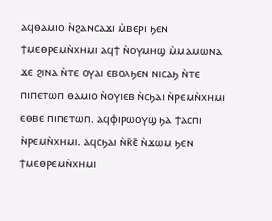ⲁϥⲑⲁⲙⲓⲟ ⲛ̀ϩⲁⲛⲥⲁϫⲓ ⲙ̀ⲃⲉⲣⲓ ϧⲉⲛ ϯⲙⲉⲑⲣⲉⲙⲛ̀ⲭⲏⲙⲓ ⲁϥϯ ⲛ̀ⲟⲩⲙⲏϣ ⲙ̀ⲙⲁⲙⲱⲛⲁ ϫⲉ ϩⲓⲛⲁ ⲛ̀ⲧⲉ ⲟⲩⲁⲓ ⲉⲃⲟⲗϧⲉⲛ ⲛⲓⲥⲁϧ ⲛ̀ⲧⲉ ⲡⲓⲡⲉⲧⲱⲡ ⲑⲁⲙⲓⲟ ⲛ̀ⲟⲩⲓⲉⲃ ⲛ̀ⲥϧⲁⲓ ⲛ̀ⲣⲉⲙⲛ̀ⲭⲏⲙⲓ ⲉⲑⲃⲉ ⲡⲓⲡⲉⲧⲱⲡ. ⲁϥⲫⲓⲣⲱⲟⲩϣ ϧⲁ ϯⲁⲥⲡⲓ ⲛ̀ⲣⲉⲙⲛ̀ⲭⲏⲙⲓ. ⲁϥⲥϧⲁⲓ ⲛ̀ⲕ̄ⲉ̄ ⲛ̀ϫⲱⲙ ϧⲉⲛ ϯⲙⲉⲑⲣⲉⲙⲛ̇ⲭⲏⲙⲓ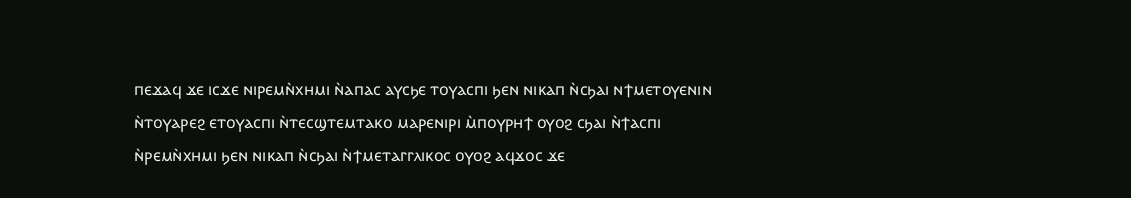ⲡⲉϫⲁϥ ϫⲉ ⲓⲥϫⲉ ⲛⲓⲣⲉⲙⲛ̀ⲭⲏⲙⲓ ⲛ̀ⲁⲡⲁⲥ ⲁⲩⲥϧⲉ ⲧⲟⲩⲁⲥⲡⲓ ϧⲉⲛ ⲛⲓⲕⲁⲡ ⲛ̀ⲥϧⲁⲓ ⲛϯⲙⲉⲧⲟⲩⲉⲛⲓⲛ ⲛ̀ⲧⲟⲩⲁⲣⲉϩ ⲉⲧⲟⲩⲁⲥⲡⲓ ⲛ̀ⲧⲉⲥϣⲧⲉⲙⲧⲁⲕⲟ ⲙⲁⲣⲉⲛⲓⲣⲓ ⲙ̀ⲡⲟⲩⲣⲏϯ ⲟⲩⲟϩ ⲥϧⲁⲓ ⲛ̀ϯⲁⲥⲡⲓ ⲛ̀ⲣⲉⲙⲛ̀ⲭⲏⲙⲓ ϧⲉⲛ ⲛⲓⲕⲁⲡ ⲛ̀ⲥϧⲁⲓ ⲛ̀ϯⲙⲉⲧⲁⲅⲅⲗⲓⲕⲟⲥ ⲟⲩⲟϩ ⲁϥϫⲟⲥ ϫⲉ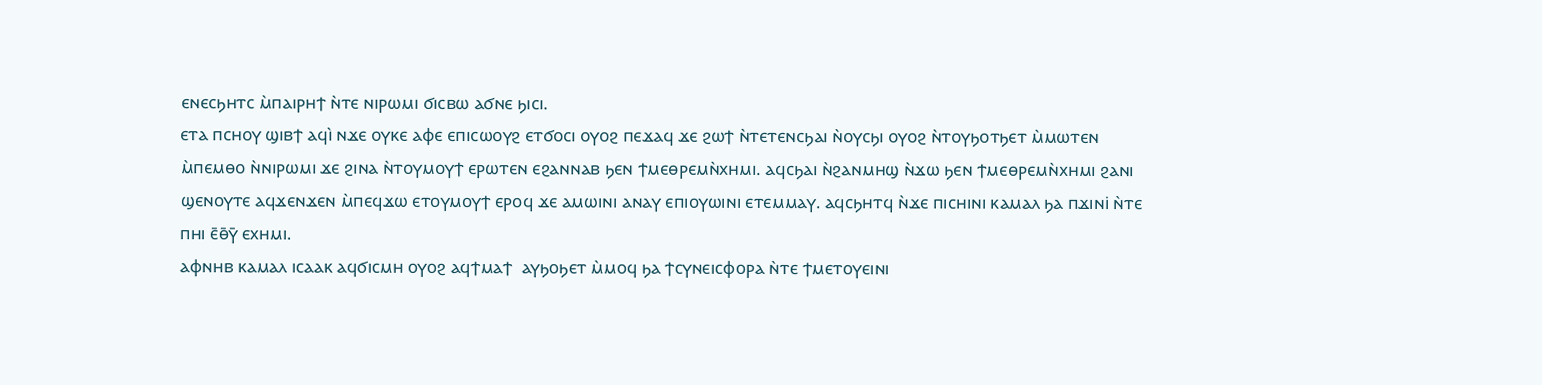ⲉⲛⲉⲥϧⲏⲧⲥ ⲙ̀ⲡⲁⲓⲣⲏϯ ⲛ̀ⲧⲉ ⲛⲓⲣⲱⲙⲓ ϭⲓⲥⲃⲱ ⲁϭⲛⲉ ϧⲓⲥⲓ.
ⲉⲧⲁ ⲡⲥⲏⲟⲩ ϣⲓⲃϯ ⲁϥⲓ̀ ⲛϫⲉ ⲟⲩⲕⲉ ⲁⲫⲉ ⲉⲡⲓⲥⲱⲟⲩϩ ⲉⲧϭⲟⲥⲓ ⲟⲩⲟϩ ⲡⲉϫⲁϥ ϫⲉ ϩⲱϯ ⲛ̀ⲧⲉⲧⲉⲛⲥϧⲁⲓ ⲛ̀ⲟⲩⲥϧⲓ ⲟⲩⲟϩ ⲛ̀ⲧⲟⲩϧⲟⲧϧⲉⲧ ⲙ̀ⲙⲱⲧⲉⲛ ⲙ̀ⲡⲉⲙⲑⲟ ⲛ̀ⲛⲓⲣⲱⲙⲓ ϫⲉ ϩⲓⲛⲁ ⲛ̀ⲧⲟⲩⲙⲟⲩϯ ⲉⲣⲱⲧⲉⲛ ⲉϩⲁⲛⲛⲁⲃ ϧⲉⲛ ϯⲙⲉⲑⲣⲉⲙⲛ̀ⲭⲏⲙⲓ. ⲁϥⲥϧⲁⲓ ⲛ̀ϩⲁⲛⲙⲏϣ ⲛ̀ϫⲱ ϧⲉⲛ ϯⲙⲉⲑⲣⲉⲙⲛ̀ⲭⲏⲙⲓ ϩⲁⲛⲓ ϣⲉⲛⲟⲩⲧⲉ ⲁϥϫⲉⲛϫⲉⲛ ⲙ̀ⲡⲉϥϫⲱ ⲉⲧⲟⲩⲙⲟⲩϯ ⲉⲣⲟϥ ϫⲉ ⲁⲙⲱⲓⲛⲓ ⲁⲛⲁⲩ ⲉⲡⲓⲟⲩⲱⲓⲛⲓ ⲉⲧⲉⲙⲙⲁⲩ. ⲁϥⲥϧⲏⲧϥ ⲛ̀ϫⲉ ⲡⲓⲥⲏⲓⲛⲓ ⲕⲁⲙⲁⲗ ϧⲁ ⲡϫⲓⲛⲓ̇ ⲛ̀ⲧⲉ ⲡⲏⲓ ⲉ̄ⲑ̄ⲩ̄ ⲉⲭⲏⲙⲓ.
ⲁⲫⲛⲏⲃ ⲕⲁⲙⲁⲗ ⲓⲥⲁⲁⲕ ⲁϥϭⲓⲥⲙⲏ ⲟⲩⲟϩ ⲁϥϯⲙⲁϯ  ⲁⲩϧⲟϧⲉⲧ ⲙ̀ⲙⲟϥ ϧⲁ ϯⲥⲩⲛⲉⲓⲥⲫⲟⲣⲁ ⲛ̀ⲧⲉ ϯⲙⲉⲧⲟⲩⲉⲓⲛⲓ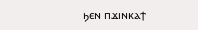ϧⲉⲛ ⲡϫⲓⲛⲕⲁϯ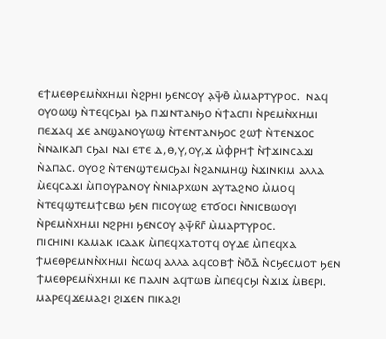ⲉϯⲙⲉⲑⲣⲉⲙⲛ̀ⲭⲏⲙⲓ ⲛ̀ϩⲣⲏⲓ ϧⲉⲛⲥⲟⲩ ⲁ̣ⲯ̄ⲑ̄ ⲙ̀ⲙⲁⲣⲧⲩⲣⲟⲥ.  ⲛⲁϥ ⲟⲩⲟⲱϣ ⲛ̀ⲧⲉϥⲥϧⲁⲓ ϧⲁ ⲡϫⲓⲛⲧⲁⲛϧⲟ ⲛ̇ϯⲁⲥⲡⲓ ⲛ̀ⲣⲉⲙⲛ̀ⲭⲏⲙⲓ ⲡⲉϫⲁϥ ϫⲉ ⲁⲛϣⲁⲛⲟⲩⲱϣ ⲛ̀ⲧⲉⲛⲧⲁⲛϧⲟⲥ ϩⲱϯ ⲛ̀ⲧⲉⲛϫⲟⲥ ⲛ̀ⲛⲁⲓⲕⲁⲡ ⲥϧⲁⲓ ⲛⲁⲓ ⲉⲧⲉ ⲇ,ⲑ,ⲩ,ⲟⲩ,ϫ ⲙ̀ⲫⲣⲏϯ ⲛ̀ϯϫⲓⲛⲥⲁϫⲓ ⲛ̀ⲁⲡⲁⲥ. ⲟⲩⲟϩ ⲛ̀ⲧⲉⲛϣⲧⲉⲙⲥϧⲁⲓ ⲛ̀ϩⲁⲛⲙⲏϣ ⲛ̀ϫⲓⲛⲕⲓⲙ ⲁⲗⲗⲁ ⲙ̀ⲉϥⲥⲁϫⲓ ⲙ̀ⲡⲟⲩⲣⲁⲛⲟⲩ ⲛ̀ⲛⲓⲁⲣⲭⲱⲛ ⲁⲩⲧⲁϩⲛⲟ ⲙ̀ⲙⲟϥ ⲛ̀ⲧⲉϥϣⲧⲉⲙϯⲥⲃⲱ ϧⲉⲛ ⲡⲓⲥⲟⲩⲱϩ ⲉⲧϭⲟⲥⲓ ⲛ̀ⲛⲓⲥⲃⲱⲟⲩⲓ ⲛ̀ⲣⲉⲙⲛ̀ⲭⲏⲙⲓ ⲛϩⲣⲏⲓ ϧⲉⲛⲥⲟⲩ ⲁ̣ⲯ̄ⲕ̄ⲅ̄ ⲙ̀ⲙⲁⲣⲧⲩⲣⲟⲥ.
ⲡⲓⲥⲏⲓⲛⲓ ⲕⲁⲙⲁⲕ ⲓⲥⲁⲁⲕ ⲙ̀ⲡⲉϥⲭⲁⲧⲟⲧϥ ⲟⲩⲇⲉ ⲙ̀ⲡⲉϥⲭⲁ ϯⲙⲉⲑⲣⲉⲙⲛⲛ̀ⲭⲏⲙⲓ ⲛ̀ⲥⲱϥ ⲁⲗⲗⲁ ⲁϥⲥⲟⲃϯ ⲛ̀ⲟ̄ⲇ̄ ⲛ̀ⲥϧⲉⲥⲙⲟⲧ ϧⲉⲛ ϯⲙⲉⲑⲣⲉⲙⲛ̈ⲭⲏⲙⲓ ⲕⲉ ⲡⲁⲗⲓⲛ ⲁϥⲧⲱⲃ ⲙ̀ⲡⲉϥⲥϧⲓ ⲛ̀ϫⲓϫ ⲙ̀ⲃⲉⲣⲓ. ⲙⲁⲣⲉϥϫⲉⲙⲁϩⲓ ϩⲓϫⲉⲛ ⲡⲓⲕⲁϩⲓ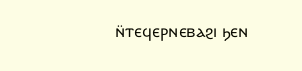ⲛ̈ⲧⲉϥⲉⲣⲛⲉⲃⲁϩⲓ ϧⲉⲛ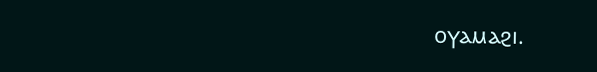ⲟⲩⲁⲙⲁϩⲓ.